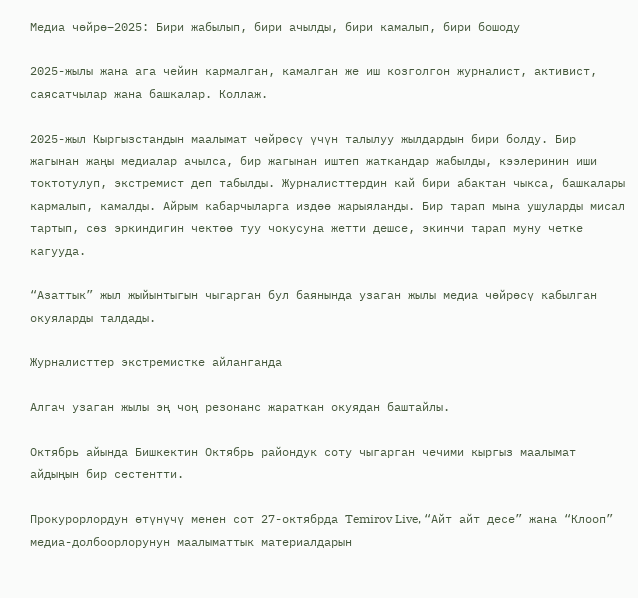Медиа чөйрө–2025: Бири жабылып, бири ачылды, бири камалып, бири бошоду

2025-жылы жана ага чейин кармалган, камалган же иш козголгон журналист, активист, саясатчылар жана башкалар. Коллаж.

2025-жыл Кыргызстандын маалымат чөйрөсү үчүн талылуу жылдардын бири болду. Бир жагынан жаңы медиалар ачылса, бир жагынан иштеп жаткандар жабылды, кээлеринин иши токтотулуп, экстремист деп табылды. Журналисттердин кай бири абактан чыкса, башкалары кармалып, камалды. Айрым кабарчыларга издөө жарыяланды. Бир тарап мына ушуларды мисал тартып, сөз эркиндигин чектөө туу чокусуна жетти дешсе, экинчи тарап муну четке кагууда.

“Азаттык” жыл жыйынтыгын чыгарган бул баянында узаган жылы медиа чөйрөсү кабылган окуяларды талдады.

Журналисттер экстремистке айланганда

Алгач узаган жылы эң чоң резонанс жараткан окуядан баштайлы.

Октябрь айында Бишкектин Октябрь райондук соту чыгарган чечими кыргыз маалымат айдыңын бир сестентти.

Прокурорлордун өтүнүчү менен сот 27-октябрда Temirov Live, “Айт айт десе” жана “Клооп” медиа-долбоорлорунун маалыматтык материалдарын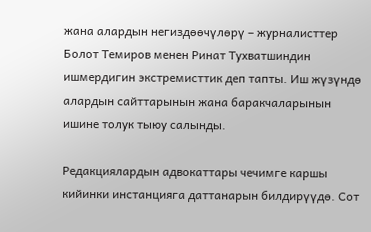жана алардын негиздөөчүлөрү – журналисттер Болот Темиров менен Ринат Тухватшиндин ишмердигин экстремисттик деп тапты. Иш жүзүндө алардын сайттарынын жана баракчаларынын ишине толук тыюу салынды.

Редакциялардын адвокаттары чечимге каршы кийинки инстанцияга даттанарын билдирүүдө. Сот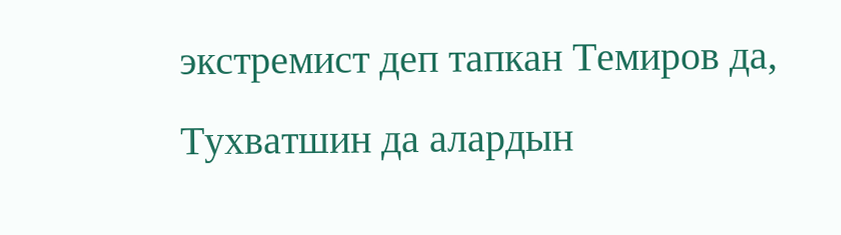экстремист деп тапкан Темиров да, Тухватшин да алардын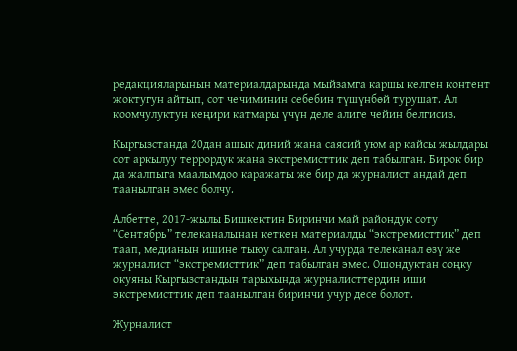редакцияларынын материалдарында мыйзамга каршы келген контент жоктугун айтып, сот чечиминин себебин түшүнбөй турушат. Ал коомчулуктун кеңири катмары үчүн деле алиге чейин белгисиз.

Кыргызстанда 20дан ашык диний жана саясий уюм ар кайсы жылдары сот аркылуу террордук жана экстремисттик деп табылган. Бирок бир да жалпыга маалымдоо каражаты же бир да журналист андай деп таанылган эмес болчу.

Албетте, 2017-жылы Бишкектин Биринчи май райондук соту “Сентябрь” телеканалынан кеткен материалды “экстремисттик” деп таап, медианын ишине тыюу салган. Ал учурда телеканал өзү же журналист “экстремисттик” деп табылган эмес. Ошондуктан соңку окуяны Кыргызстандын тарыхында журналисттердин иши экстремисттик деп таанылган биринчи учур десе болот.

Журналист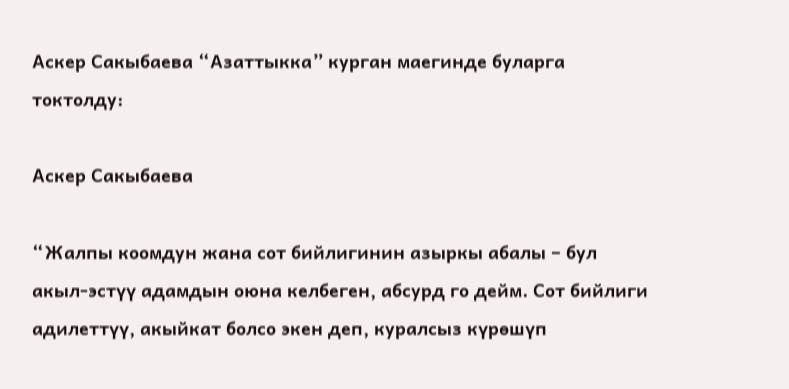Аскер Сакыбаева “Азаттыкка” курган маегинде буларга токтолду:

Аскер Сакыбаева

“Жалпы коомдун жана сот бийлигинин азыркы абалы – бул акыл-эстүү адамдын оюна келбеген, абсурд го дейм. Сот бийлиги адилеттүү, акыйкат болсо экен деп, куралсыз күрөшүп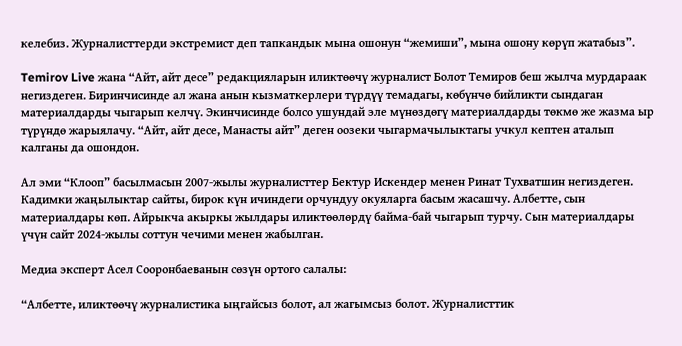келебиз. Журналисттерди экстремист деп тапкандык мына ошонун “жемиши”, мына ошону көрүп жатабыз”.

Temirov Live жана “Айт, айт десе” редакцияларын иликтөөчү журналист Болот Темиров беш жылча мурдараак негиздеген. Биринчисинде ал жана анын кызматкерлери түрдүү темадагы, көбүнчө бийликти сындаган материалдарды чыгарып келчү. Экинчисинде болсо ушундай эле мүнөздөгү материалдарды төкмө же жазма ыр түрүндө жарыялачу. “Айт, айт десе, Манасты айт” деген оозеки чыгармачылыктагы учкул кептен аталып калганы да ошондон.

Ал эми “Клооп” басылмасын 2007-жылы журналисттер Бектур Искендер менен Ринат Тухватшин негиздеген. Кадимки жаңылыктар сайты, бирок күн ичиндеги орчундуу окуяларга басым жасашчу. Албетте, сын материалдары көп. Айрыкча акыркы жылдары иликтөөлөрдү байма-бай чыгарып турчу. Сын материалдары үчүн сайт 2024-жылы соттун чечими менен жабылган.

Медиа эксперт Асел Сооронбаеванын сөзүн ортого салалы:

“Албетте, иликтөөчү журналистика ыңгайсыз болот, ал жагымсыз болот. Журналисттик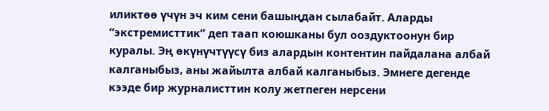иликтөө үчүн эч ким сени башыңдан сылабайт. Аларды “экстремисттик” деп таап коюшканы бул ооздуктоонун бир куралы. Эң өкүнүчтүүсү биз алардын контентин пайдалана албай калганыбыз, аны жайылта албай калганыбыз. Эмнеге дегенде кээде бир журналисттин колу жетпеген нерсени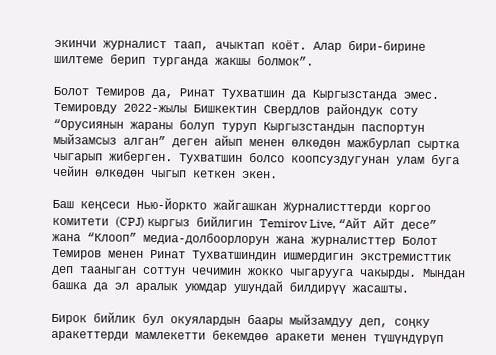экинчи журналист таап, ачыктап коёт. Алар бири-бирине шилтеме берип турганда жакшы болмок”.

Болот Темиров да, Ринат Тухватшин да Кыргызстанда эмес. Темировду 2022-жылы Бишкектин Свердлов райондук соту “Орусиянын жараны болуп туруп Кыргызстандын паспортун мыйзамсыз алган” деген айып менен өлкөдөн мажбурлап сыртка чыгарып жиберген. Тухватшин болсо коопсуздугунан улам буга чейин өлкөдөн чыгып кеткен экен.

Баш кеңсеси Нью-Йоркто жайгашкан Журналисттерди коргоо комитети (CPJ) кыргыз бийлигин Temirov Live, “Айт Айт десе” жана “Клооп” медиа-долбоорлорун жана журналисттер Болот Темиров менен Ринат Тухватшиндин ишмердигин экстремисттик деп тааныган соттун чечимин жокко чыгарууга чакырды. Мындан башка да эл аралык уюмдар ушундай билдирүү жасашты.

Бирок бийлик бул окуялардын баары мыйзамдуу деп, соңку аракеттерди мамлекетти бекемдөө аракети менен түшүндүрүп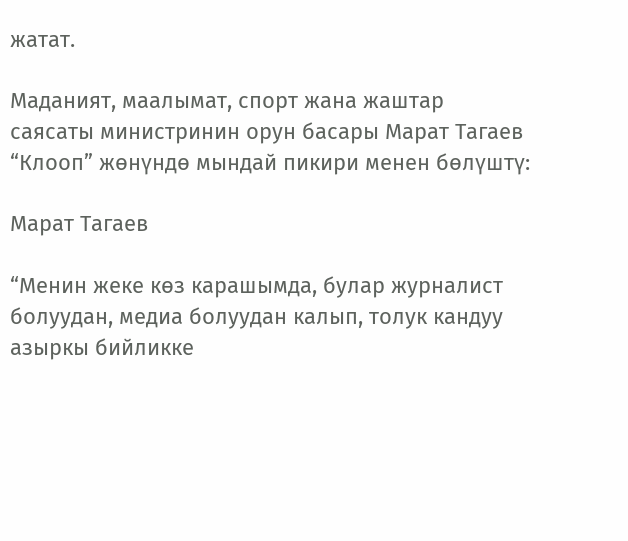жатат.

Маданият, маалымат, спорт жана жаштар саясаты министринин орун басары Марат Тагаев “Клооп” жөнүндө мындай пикири менен бөлүштү:

Марат Тагаев

“Менин жеке көз карашымда, булар журналист болуудан, медиа болуудан калып, толук кандуу азыркы бийликке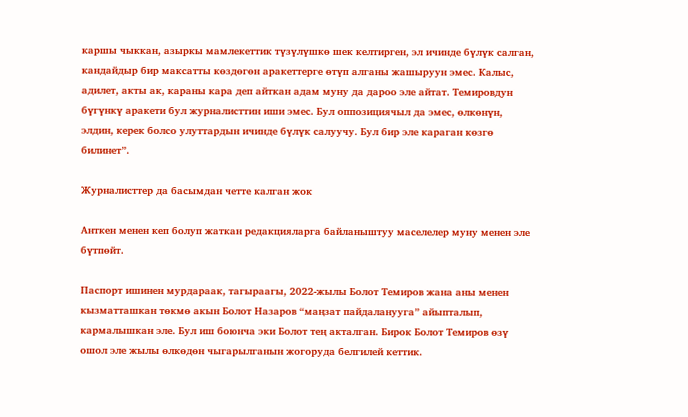каршы чыккан, азыркы мамлекеттик түзүлүшкө шек келтирген, эл ичинде бүлүк салган, кандайдыр бир максатты көздөгөн аракеттерге өтүп алганы жашыруун эмес. Калыс, адилет, акты ак, караны кара деп айткан адам муну да дароо эле айтат. Темировдун бүгүнкү аракети бул журналисттин иши эмес. Бул оппозициячыл да эмес, өлкөнүн, элдин, керек болсо улуттардын ичинде бүлүк салуучу. Бул бир эле караган көзгө билинет”.

Журналисттер да басымдан четте калган жок

Анткен менен кеп болуп жаткан редакцияларга байланыштуу маселелер муну менен эле бүтпөйт.

Паспорт ишинен мурдараак, тагыраагы, 2022-жылы Болот Темиров жана аны менен кызматташкан төкмө акын Болот Назаров “маңзат пайдаланууга” айыпталып, кармалышкан эле. Бул иш боюнча эки Болот тең акталган. Бирок Болот Темиров өзү ошол эле жылы өлкөдөн чыгарылганын жогоруда белгилей кеттик.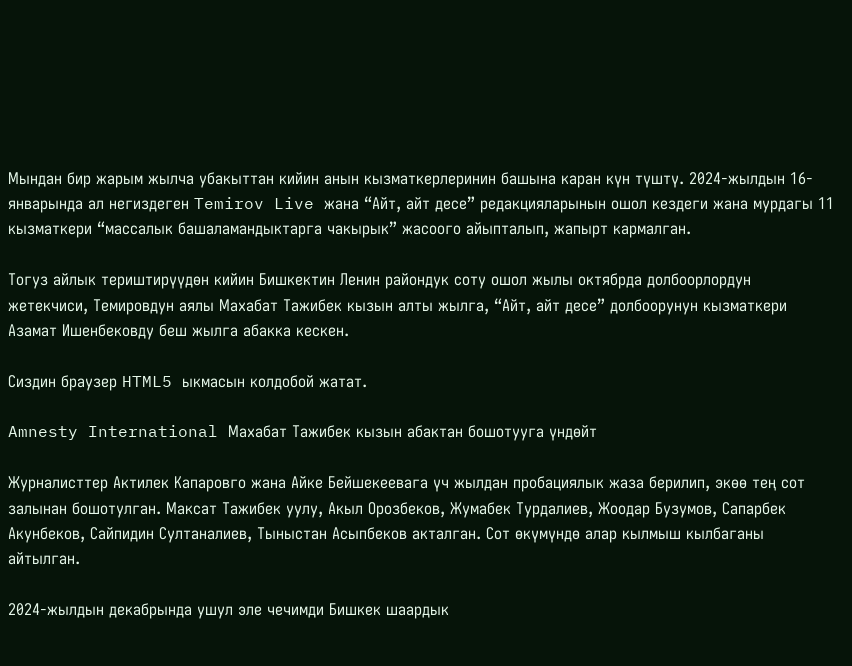Мындан бир жарым жылча убакыттан кийин анын кызматкерлеринин башына каран күн түштү. 2024-жылдын 16-январында ал негиздеген Temirov Live жана “Айт, айт десе” редакцияларынын ошол кездеги жана мурдагы 11 кызматкери “массалык башаламандыктарга чакырык” жасоого айыпталып, жапырт кармалган.

Тогуз айлык териштирүүдөн кийин Бишкектин Ленин райондук соту ошол жылы октябрда долбоорлордун жетекчиси, Темировдун аялы Махабат Тажибек кызын алты жылга, “Айт, айт десе” долбоорунун кызматкери Азамат Ишенбековду беш жылга абакка кескен.

Сиздин браузер HTML5 ыкмасын колдобой жатат.

Amnesty International Махабат Тажибек кызын абактан бошотууга үндөйт

Журналисттер Актилек Капаровго жана Айке Бейшекеевага үч жылдан пробациялык жаза берилип, экөө тең сот залынан бошотулган. Максат Тажибек уулу, Акыл Орозбеков, Жумабек Турдалиев, Жоодар Бузумов, Сапарбек Акунбеков, Сайпидин Султаналиев, Тыныстан Асыпбеков акталган. Сот өкүмүндө алар кылмыш кылбаганы айтылган.

2024-жылдын декабрында ушул эле чечимди Бишкек шаардык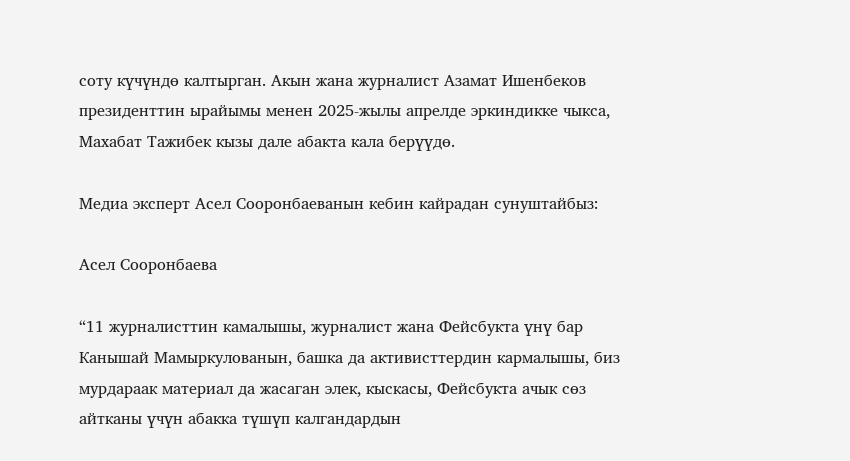соту күчүндө калтырган. Акын жана журналист Азамат Ишенбеков президенттин ырайымы менен 2025-жылы апрелде эркиндикке чыкса, Махабат Тажибек кызы дале абакта кала берүүдө.

Медиа эксперт Асел Сооронбаеванын кебин кайрадан сунуштайбыз:

Асел Сооронбаева

“11 журналисттин камалышы, журналист жана Фейсбукта үнү бар Канышай Мамыркулованын, башка да активисттердин кармалышы, биз мурдараак материал да жасаган элек, кыскасы, Фейсбукта ачык сөз айтканы үчүн абакка түшүп калгандардын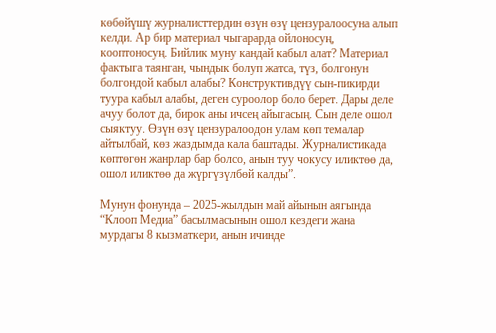көбөйүшү журналисттердин өзүн өзү цензуралоосуна алып келди. Ар бир материал чыгарарда ойлоносуң, кооптоносуң. Бийлик муну кандай кабыл алат? Материал фактыга таянган, чындык болуп жатса, түз, болгонун болгондой кабыл алабы? Конструктивдүү сын-пикирди туура кабыл алабы, деген суроолор боло берет. Дары деле ачуу болот да, бирок аны ичсең айыгасың. Сын деле ошол сыяктуу. Өзүн өзү цензуралоодон улам көп темалар айтылбай, көз жаздымда кала баштады. Журналистикада көптөгөн жанрлар бар болсо, анын туу чокусу иликтөө да, ошол иликтөө да жүргүзүлбөй калды”.

Мунун фонунда – 2025-жылдын май айынын аягында “Клооп Медиа” басылмасынын ошол кездеги жана мурдагы 8 кызматкери, анын ичинде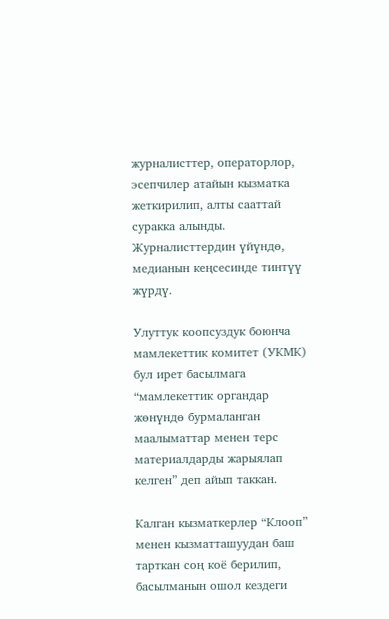журналисттер, операторлор, эсепчилер атайын кызматка жеткирилип, алты сааттай суракка алынды. Журналисттердин үйүндө, медианын кеңсесинде тинтүү жүрдү.

Улуттук коопсуздук боюнча мамлекеттик комитет (УКМК) бул ирет басылмага “мамлекеттик органдар жөнүндө бурмаланган маалыматтар менен терс материалдарды жарыялап келген” деп айып таккан.

Калган кызматкерлер “Клооп” менен кызматташуудан баш тарткан соң коё берилип, басылманын ошол кездеги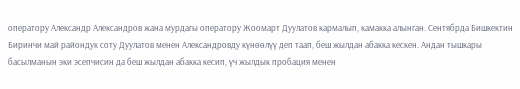оператору Александр Александров жана мурдагы оператору Жоомарт Дуулатов кармалып, камакка алынган. Сентябрда Бишкектин Биринчи май райондук соту Дуулатов менен Александровду күнөөлүү деп таап, беш жылдан абакка кескен. Андан тышкары басылманын эки эсепчисин да беш жылдан абакка кесип, үч жылдык пробация менен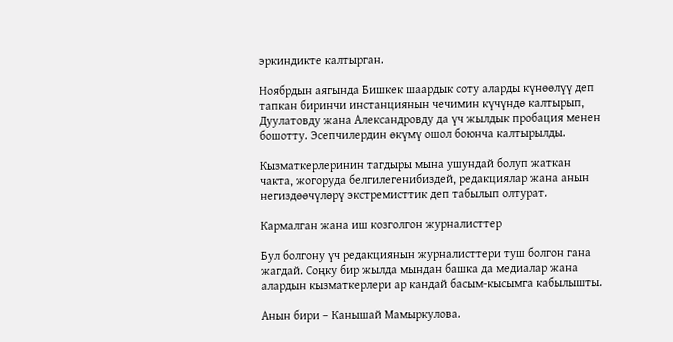эркиндикте калтырган.

Ноябрдын аягында Бишкек шаардык соту аларды күнөөлүү деп тапкан биринчи инстанциянын чечимин күчүндө калтырып, Дуулатовду жана Александровду да үч жылдык пробация менен бошотту. Эсепчилердин өкүмү ошол боюнча калтырылды.

Кызматкерлеринин тагдыры мына ушундай болуп жаткан чакта, жогоруда белгилегенибиздей, редакциялар жана анын негиздөөчүлөрү экстремисттик деп табылып олтурат.

Кармалган жана иш козголгон журналисттер

Бул болгону үч редакциянын журналисттери туш болгон гана жагдай. Соңку бир жылда мындан башка да медиалар жана алардын кызматкерлери ар кандай басым-кысымга кабылышты.

Анын бири – Канышай Мамыркулова.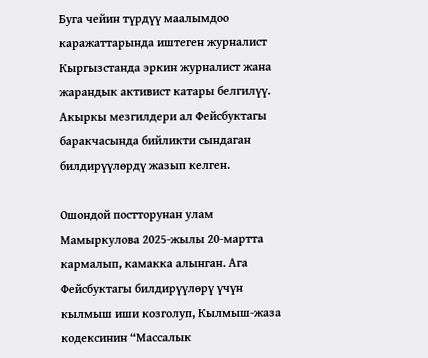Буга чейин түрдүү маалымдоо каражаттарында иштеген журналист Кыргызстанда эркин журналист жана жарандык активист катары белгилүү. Акыркы мезгилдери ал Фейсбуктагы баракчасында бийликти сындаган билдирүүлөрдү жазып келген.

Ошондой постторунан улам Мамыркулова 2025-жылы 20-мартта кармалып, камакка алынган. Ага Фейсбуктагы билдирүүлөрү үчүн кылмыш иши козголуп, Кылмыш-жаза кодексинин “Массалык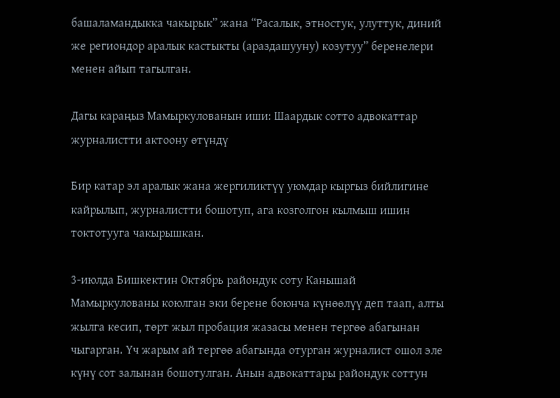башаламандыкка чакырык” жана “Расалык, этностук, улуттук, диний же региондор аралык кастыкты (араздашууну) козутуу” беренелери менен айып тагылган.

Дагы караңыз Мамыркулованын иши: Шаардык сотто адвокаттар журналистти актоону өтүндү

Бир катар эл аралык жана жергиликтүү уюмдар кыргыз бийлигине кайрылып, журналистти бошотуп, ага козголгон кылмыш ишин токтотууга чакырышкан.

3-июлда Бишкектин Октябрь райондук соту Канышай Мамыркулованы коюлган эки берене боюнча күнөөлүү деп таап, алты жылга кесип, төрт жыл пробация жазасы менен тергөө абагынан чыгарган. Үч жарым ай тергөө абагында отурган журналист ошол эле күнү сот залынан бошотулган. Анын адвокаттары райондук соттун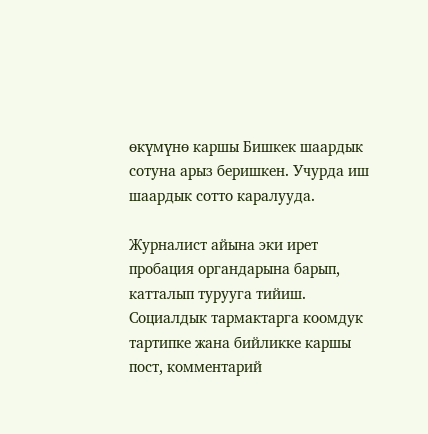өкүмүнө каршы Бишкек шаардык сотуна арыз беришкен. Учурда иш шаардык сотто каралууда.

Журналист айына эки ирет пробация органдарына барып, катталып турууга тийиш. Социалдык тармактарга коомдук тартипке жана бийликке каршы пост, комментарий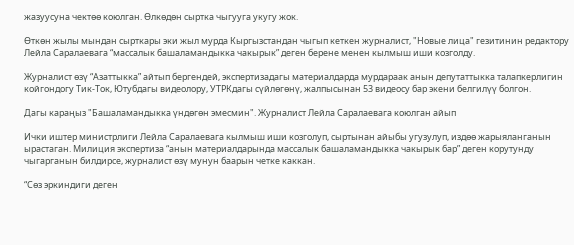жазуусуна чектөө коюлган. Өлкөдөн сыртка чыгууга укугу жок.

Өткөн жылы мындан сырткары эки жыл мурда Кыргызстандан чыгып кеткен журналист, "Новые лица" гезитинин редактору Лейла Саралаевага “массалык башаламандыкка чакырык” деген берене менен кылмыш иши козголду.

Журналист өзү “Азаттыкка” айтып бергендей, экспертизадагы материалдарда мурдараак анын депутаттыкка талапкерлигин койгондогу Тик-Ток, Ютубдагы видеолору, УТРКдагы сүйлөгөнү, жалпысынан 53 видеосу бар экени белгилүү болгон.

Дагы караңыз "Башаламандыкка үндөгөн эмесмин". Журналист Лейла Саралаевага коюлган айып

Ички иштер министрлиги Лейла Саралаевага кылмыш иши козголуп, сыртынан айыбы угузулуп, издөө жарыяланганын ырастаган. Милиция экспертиза “анын материалдарында массалык башаламандыкка чакырык бар” деген корутунду чыгарганын билдирсе, журналист өзү мунун баарын четке каккан.

“Сөз эркиндиги деген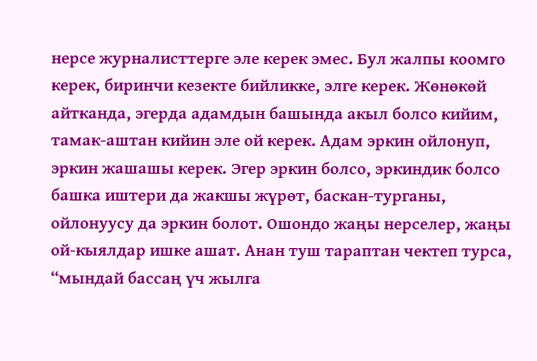нерсе журналисттерге эле керек эмес. Бул жалпы коомго керек, биринчи кезекте бийликке, элге керек. Жөнөкөй айтканда, эгерда адамдын башында акыл болсо кийим, тамак-аштан кийин эле ой керек. Адам эркин ойлонуп, эркин жашашы керек. Эгер эркин болсо, эркиндик болсо башка иштери да жакшы жүрөт, баскан-турганы, ойлонуусу да эркин болот. Ошондо жаңы нерселер, жаңы ой-кыялдар ишке ашат. Анан туш тараптан чектеп турса, “мындай бассаң үч жылга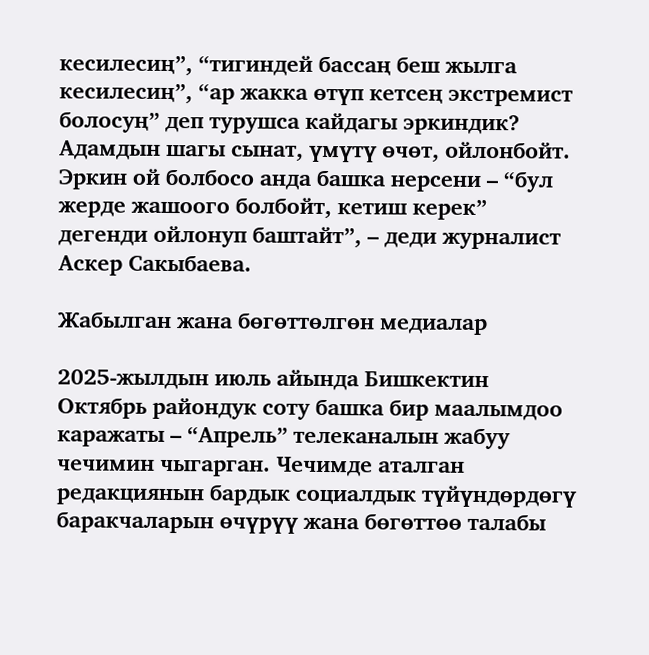кесилесиң”, “тигиндей бассаң беш жылга кесилесиң”, “ар жакка өтүп кетсең экстремист болосуң” деп турушса кайдагы эркиндик? Адамдын шагы сынат, үмүтү өчөт, ойлонбойт. Эркин ой болбосо анда башка нерсени – “бул жерде жашоого болбойт, кетиш керек” дегенди ойлонуп баштайт”, – деди журналист Аскер Сакыбаева.

Жабылган жана бөгөттөлгөн медиалар

2025-жылдын июль айында Бишкектин Октябрь райондук соту башка бир маалымдоо каражаты – “Апрель” телеканалын жабуу чечимин чыгарган. Чечимде аталган редакциянын бардык социалдык түйүндөрдөгү баракчаларын өчүрүү жана бөгөттөө талабы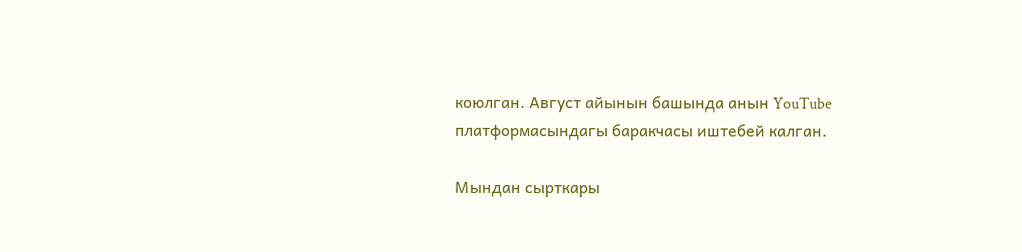коюлган. Август айынын башында анын YouTube платформасындагы баракчасы иштебей калган.

Мындан сырткары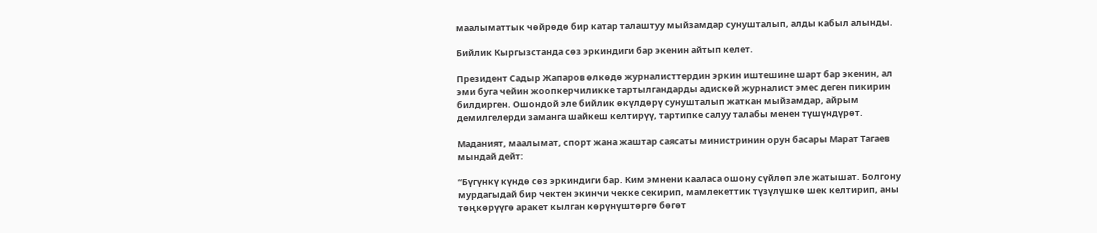маалыматтык чөйрөдө бир катар талаштуу мыйзамдар сунушталып, алды кабыл алынды.

Бийлик Кыргызстанда сөз эркиндиги бар экенин айтып келет.

Президент Садыр Жапаров өлкөдө журналисттердин эркин иштешине шарт бар экенин, ал эми буга чейин жоопкерчиликке тартылгандарды адискөй журналист эмес деген пикирин билдирген. Ошондой эле бийлик өкүлдөрү сунушталып жаткан мыйзамдар, айрым демилгелерди заманга шайкеш келтирүү, тартипке салуу талабы менен түшүндүрөт.

Маданият, маалымат, спорт жана жаштар саясаты министринин орун басары Марат Тагаев мындай дейт:

“Бүгүнкү күндө сөз эркиндиги бар. Ким эмнени кааласа ошону сүйлөп эле жатышат. Болгону мурдагыдай бир чектен экинчи чекке секирип, мамлекеттик түзүлүшкө шек келтирип, аны төңкөрүүгө аракет кылган көрүнүштөргө бөгөт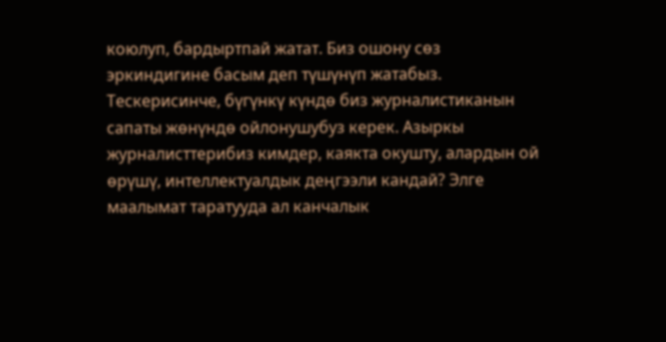коюлуп, бардыртпай жатат. Биз ошону сөз эркиндигине басым деп түшүнүп жатабыз. Тескерисинче, бүгүнкү күндө биз журналистиканын сапаты жөнүндө ойлонушубуз керек. Азыркы журналисттерибиз кимдер, каякта окушту, алардын ой өрүшү, интеллектуалдык деңгээли кандай? Элге маалымат таратууда ал канчалык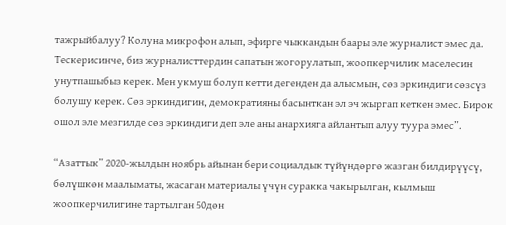тажрыйбалуу? Колуна микрофон алып, эфирге чыккандын баары эле журналист эмес да. Тескерисинче, биз журналисттердин сапатын жогорулатып, жоопкерчилик маселесин унутпашыбыз керек. Мен укмуш болуп кетти дегенден да алысмын, сөз эркиндиги сөзсүз болушу керек. Сөз эркиндигин, демократияны басынткан эл эч жыргап кеткен эмес. Бирок ошол эле мезгилде сөз эркиндиги деп эле аны анархияга айлантып алуу туура эмес”.

“Азаттык” 2020-жылдын ноябрь айынан бери социалдык түйүндөргө жазган билдирүүсү, бөлүшкөн маалыматы, жаcаган материалы үчүн суракка чакырылган, кылмыш жоопкерчилигине тартылган 50дөн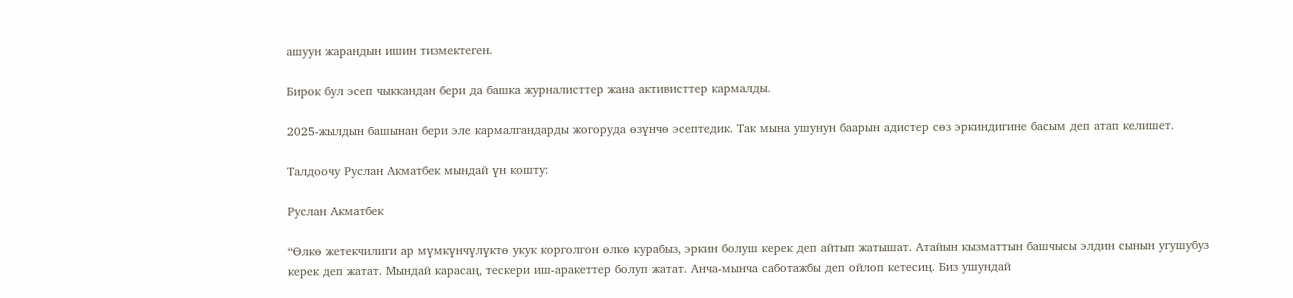ашуун жарандын ишин тизмектеген.

Бирок бул эсеп чыккандан бери да башка журналисттер жана активисттер кармалды.

2025-жылдын башынан бери эле кармалгандарды жогоруда өзүнчө эсептедик. Так мына ушунун баарын адистер сөз эркиндигине басым деп атап келишет.

Талдоочу Руслан Акматбек мындай үн кошту:

Руслан Акматбек

“Өлкө жетекчилиги ар мүмкүнчүлүктө укук корголгон өлкө курабыз, эркин болуш керек деп айтып жатышат. Атайын кызматтын башчысы элдин сынын угушубуз керек деп жатат. Мындай карасаң, тескери иш-аракеттер болуп жатат. Анча-мынча саботажбы деп ойлоп кетесиң. Биз ушундай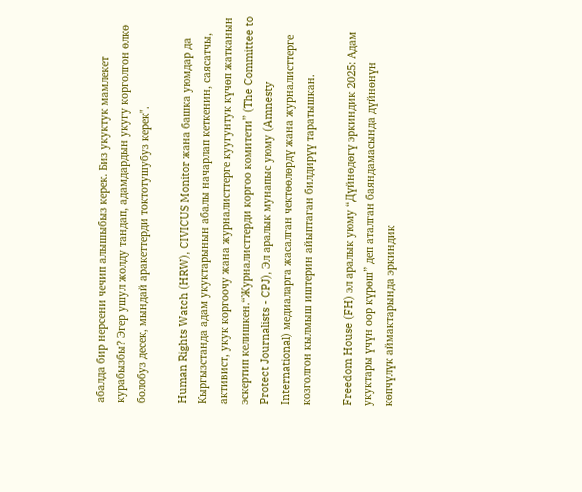абалда бир нерсени чечип алышыбыз керек. Биз укуктук мамлекет курабызбы? Эгер ушул жолду тандап, адамдардын укугу корголгон өлкө болобуз десек, мындай аракеттерди токтотушубуз керек".

Human Rights Watch (HRW), CIVICUS Monitor жана башка уюмдар да Кыргызстанда адам укуктарынын абалы начарлап кеткенин, саясатчы, активист, укук коргоочу жана журналисттерге куугунтук күчөп жатканын эскертип келишкен.“Журналисттерди коргоо комитети” (The Committee to Protect Journalists - CPJ), Эл аралык мунапыс уюму (Amnesty International) медиаларга жасалган чектөөлөрдү жана журналисттерге козголгон кылмыш иштерин айыптаган билдирүү таратышкан.

Freedom House (FH) эл аралык уюму “Дүйнөдөгү эркиндик 2025: Адам укуктары үчүн оор күрөш” деп аталган баяндамасында дүйнөнүн көпчүлүк аймактарында эркиндик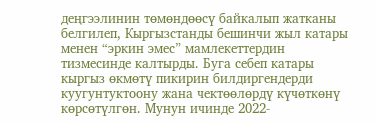деңгээлинин төмөндөөсү байкалып жатканы белгилеп, Кыргызстанды бешинчи жыл катары менен “эркин эмес” мамлекеттердин тизмесинде калтырды. Буга себеп катары кыргыз өкмөтү пикирин билдиргендерди куугунтуктоону жана чектөөлөрдү күчөткөнү көрсөтүлгөн. Мунун ичинде 2022-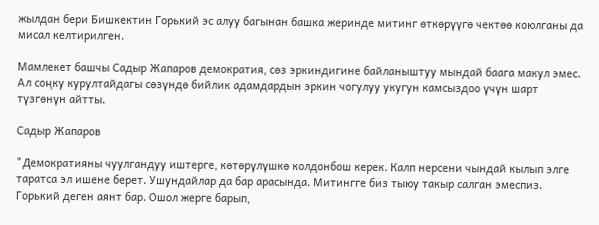жылдан бери Бишкектин Горький эс алуу багынан башка жеринде митинг өткөрүүгө чектөө коюлганы да мисал келтирилген.

Мамлекет башчы Садыр Жапаров демократия, сөз эркиндигине байланыштуу мындай баага макул эмес. Ал соңку курултайдагы сөзүндө бийлик адамдардын эркин чогулуу укугун камсыздоо үчүн шарт түзгөнүн айтты.

Садыр Жапаров

"Демократияны чуулгандуу иштерге, көтөрүлүшкө колдонбош керек. Калп нерсени чындай кылып элге таратса эл ишене берет. Ушундайлар да бар арасында. Митингге биз тыюу такыр салган эмеспиз. Горький деген аянт бар. Ошол жерге барып,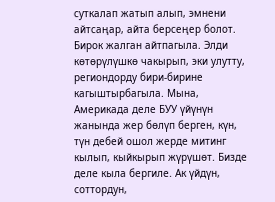суткалап жатып алып, эмнени айтсаңар, айта берсеңер болот. Бирок жалган айтпагыла. Элди көтөрүлүшкө чакырып, эки улутту, региондорду бири-бирине кагыштырбагыла. Мына, Америкада деле БУУ үйүнүн жанында жер бөлүп берген, күн, түн дебей ошол жерде митинг кылып, кыйкырып жүрүшөт. Бизде деле кыла бергиле. Ак үйдүн, соттордун,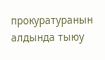прокуратуранын алдында тыюу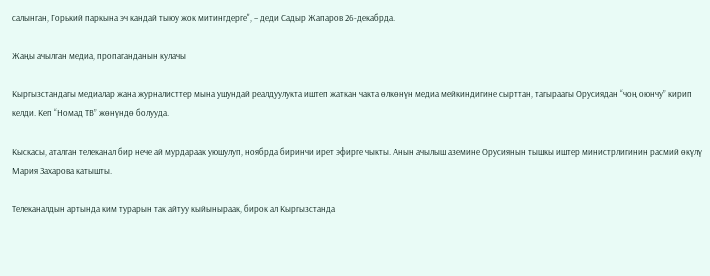салынган, Горький паркына эч кандай тыюу жок митингдерге", – деди Садыр Жапаров 26-декабрда.

Жаңы ачылган медиа, пропаганданын кулачы

Кыргызстандагы медиалар жана журналисттер мына ушундай реалдуулукта иштеп жаткан чакта өлкөнүн медиа мейкиндигине сырттан, тагыраагы Орусиядан “чоң оюнчу” кирип келди. Кеп “Номад ТВ” жөнүндө болууда.

Кыскасы, аталган телеканал бир нече ай мурдараак уюшулуп, ноябрда биринчи ирет эфирге чыкты. Анын ачылыш аземине Орусиянын тышкы иштер министрлигинин расмий өкүлү Мария Захарова катышты.

Телеканалдын артында ким турарын так айтуу кыйыныраак, бирок ал Кыргызстанда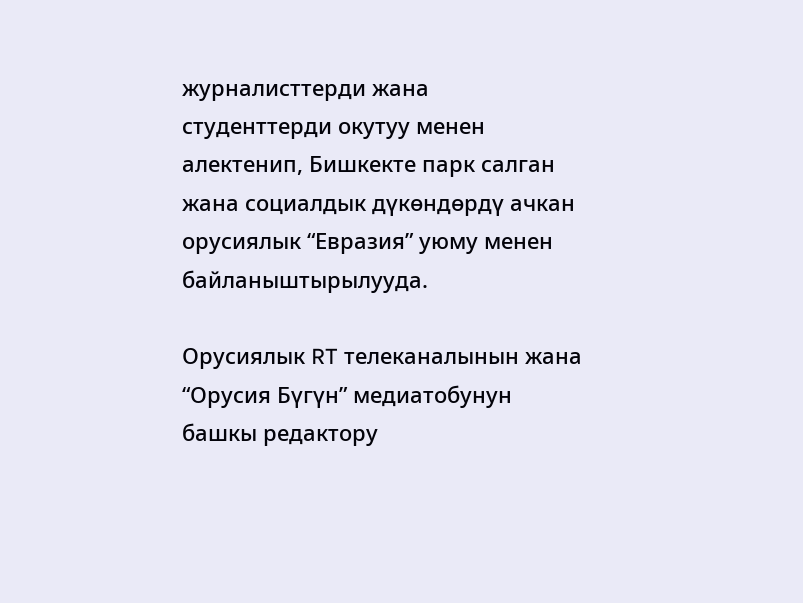журналисттерди жана студенттерди окутуу менен алектенип, Бишкекте парк салган жана социалдык дүкөндөрдү ачкан орусиялык “Евразия” уюму менен байланыштырылууда.

Орусиялык RT телеканалынын жана “Орусия Бүгүн” медиатобунун башкы редактору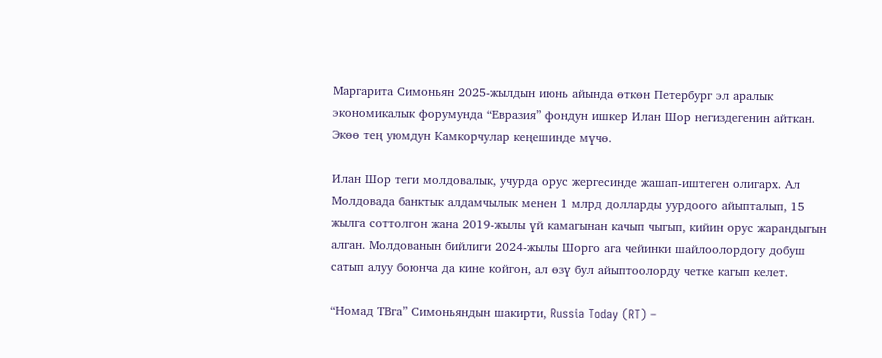Маргарита Симоньян 2025-жылдын июнь айында өткөн Петербург эл аралык экономикалык форумунда “Евразия” фондун ишкер Илан Шор негиздегенин айткан. Экөө тең уюмдун Камкорчулар кеңешинде мүчө.

Илан Шор теги молдовалык, учурда орус жергесинде жашап-иштеген олигарх. Ал Молдовада банктык алдамчылык менен 1 млрд долларды уурдоого айыпталып, 15 жылга соттолгон жана 2019-жылы үй камагынан качып чыгып, кийин орус жарандыгын алган. Молдованын бийлиги 2024-жылы Шорго ага чейинки шайлоолордогу добуш сатып алуу боюнча да кине койгон, ал өзү бул айыптоолорду четке кагып келет.

“Номад ТВга” Симоньяндын шакирти, Russia Today (RT) –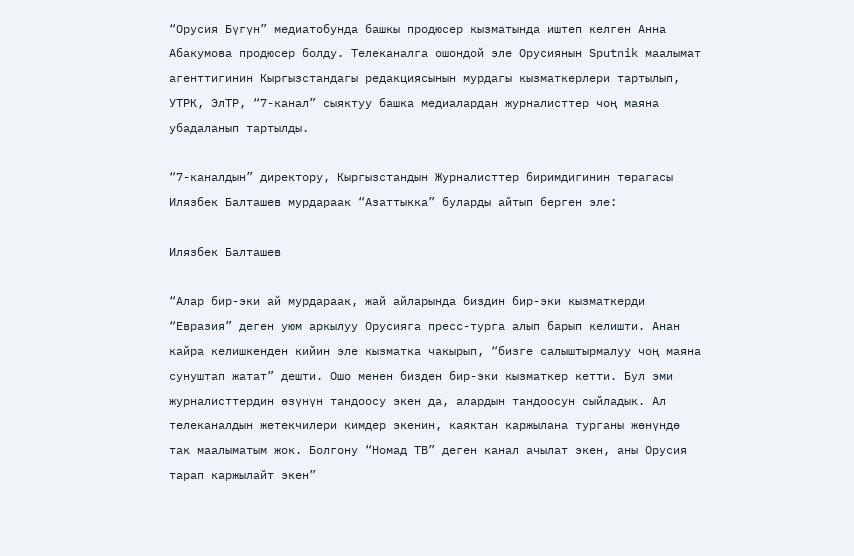“Орусия Бүгүн” медиатобунда башкы продюсер кызматында иштеп келген Анна Абакумова продюсер болду. Телеканалга ошондой эле Орусиянын Sputnik маалымат агенттигинин Кыргызстандагы редакциясынын мурдагы кызматкерлери тартылып, УТРК, ЭлТР, “7-канал” сыяктуу башка медиалардан журналисттер чоң маяна убадаланып тартылды.

“7-каналдын” директору, Кыргызстандын Журналисттер биримдигинин төрагасы Илязбек Балташев мурдараак “Азаттыкка” буларды айтып берген эле:

Илязбек Балташев

“Алар бир-эки ай мурдараак, жай айларында биздин бир-эки кызматкерди “Евразия” деген уюм аркылуу Орусияга пресс-турга алып барып келишти. Анан кайра келишкенден кийин эле кызматка чакырып, “бизге салыштырмалуу чоң маяна сунуштап жатат” дешти. Ошо менен бизден бир-эки кызматкер кетти. Бул эми журналисттердин өзүнүн тандоосу экен да, алардын тандоосун сыйладык. Ал телеканалдын жетекчилери кимдер экенин, каяктан каржылана турганы жөнүндө так маалыматым жок. Болгону “Номад ТВ” деген канал ачылат экен, аны Орусия тарап каржылайт экен”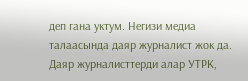деп гана уктум. Негизи медиа талаасында даяр журналист жок да. Даяр журналисттерди алар УТРК,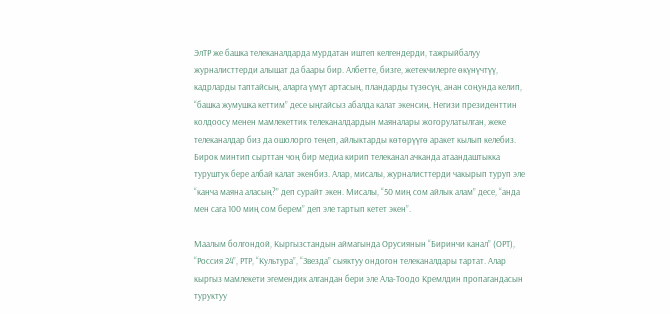ЭлТР же башка телеканалдарда мурдатан иштеп келгендерди, тажрыйбалуу журналисттерди алышат да баары бир. Албетте, бизге, жетекчилерге өкүнүчтүү, кадрларды таптайсың, аларга үмүт артасың, пландарды түзөсүң, анан соңунда келип, “башка жумушка кеттим” десе ыңгайсыз абалда калат экенсиң. Негизи президенттин колдоосу менен мамлекеттик телеканалдардын маяналары жогорулатылган, жеке телеканалдар биз да ошолорго теңеп, айлыктарды көтөрүүгө аракет кылып келебиз. Бирок минтип сырттан чоң бир медиа кирип телеканал ачканда атаандаштыкка туруштук бере албай калат экенбиз. Алар, мисалы, журналисттерди чакырып туруп эле “канча маяна аласың?” деп сурайт экен. Мисалы, “50 миң сом айлык алам” десе, “анда мен сага 100 миң сом берем” деп эле тартып кетет экен”.

Маалым болгондой, Кыргызстандын аймагында Орусиянын “Биринчи канал” (ОРТ), “Россия 24”, РТР, “Культура”, “Звезда” сыяктуу ондогон телеканалдары тартат. Алар кыргыз мамлекети эгемендик алгандан бери эле Ала-Тоодо Кремлдин пропагандасын туруктуу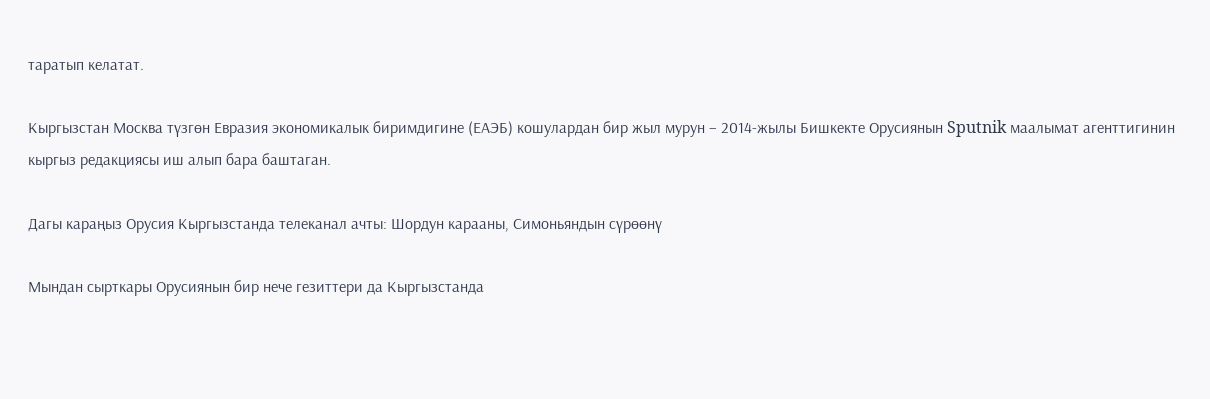таратып келатат.

Кыргызстан Москва түзгөн Евразия экономикалык биримдигине (ЕАЭБ) кошулардан бир жыл мурун – 2014-жылы Бишкекте Орусиянын Sputnik маалымат агенттигинин кыргыз редакциясы иш алып бара баштаган.

Дагы караңыз Орусия Кыргызстанда телеканал ачты: Шордун карааны, Симоньяндын сүрөөнү

Мындан сырткары Орусиянын бир нече гезиттери да Кыргызстанда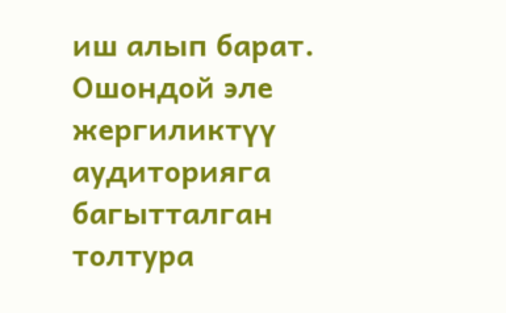иш алып барат. Ошондой эле жергиликтүү аудиторияга багытталган толтура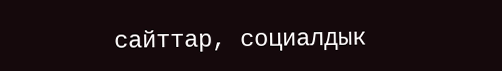сайттар, социалдык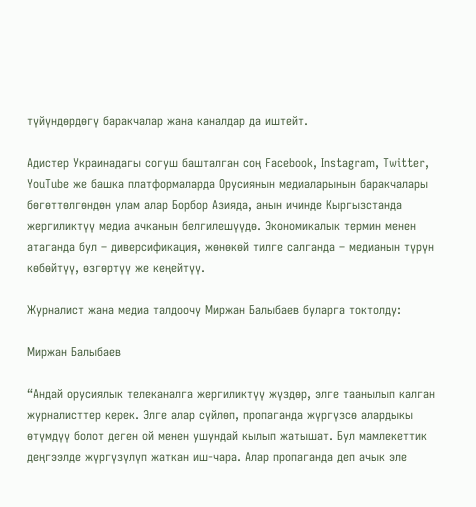түйүндөрдөгү баракчалар жана каналдар да иштейт.

Адистер Украинадагы согуш башталган соң Facebook, Instagram, Twitter, YouTube же башка платформаларда Орусиянын медиаларынын баракчалары бөгөттөлгөндөн улам алар Борбор Азияда, анын ичинде Кыргызстанда жергиликтүү медиа ачканын белгилешүүдө. Экономикалык термин менен атаганда бул – диверсификация, жөнөкөй тилге салганда – медианын түрүн көбөйтүү, өзгөртүү же кеңейтүү.

Журналист жана медиа талдоочу Миржан Балыбаев буларга токтолду:

Миржан Балыбаев

“Андай орусиялык телеканалга жергиликтүү жүздөр, элге таанылып калган журналисттер керек. Элге алар сүйлөп, пропаганда жүргүзсө алардыкы өтүмдүү болот деген ой менен ушундай кылып жатышат. Бул мамлекеттик деңгээлде жүргүзүлүп жаткан иш-чара. Алар пропаганда деп ачык эле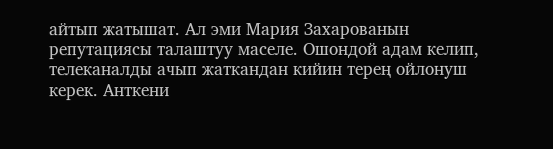айтып жатышат. Ал эми Мария Захарованын репутациясы талаштуу маселе. Ошондой адам келип, телеканалды ачып жаткандан кийин терең ойлонуш керек. Анткени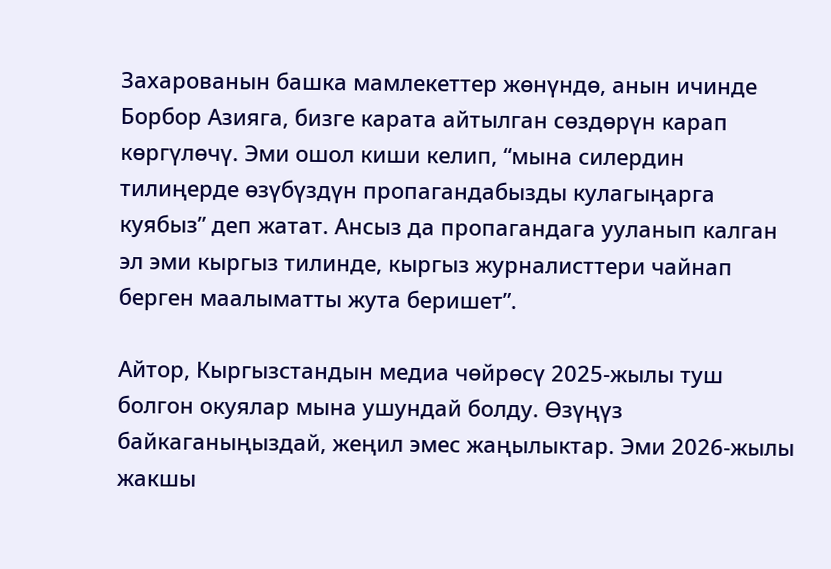Захарованын башка мамлекеттер жөнүндө, анын ичинде Борбор Азияга, бизге карата айтылган сөздөрүн карап көргүлөчү. Эми ошол киши келип, “мына силердин тилиңерде өзүбүздүн пропагандабызды кулагыңарга куябыз” деп жатат. Ансыз да пропагандага ууланып калган эл эми кыргыз тилинде, кыргыз журналисттери чайнап берген маалыматты жута беришет”.

Айтор, Кыргызстандын медиа чөйрөсү 2025-жылы туш болгон окуялар мына ушундай болду. Өзүңүз байкаганыңыздай, жеңил эмес жаңылыктар. Эми 2026-жылы жакшы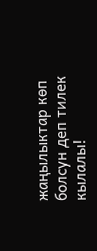жаңылыктар көп болсун деп тилек кылалы!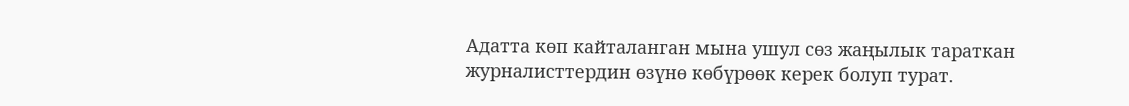Адатта көп кайталанган мына ушул сөз жаңылык тараткан журналисттердин өзүнө көбүрөөк керек болуп турат.